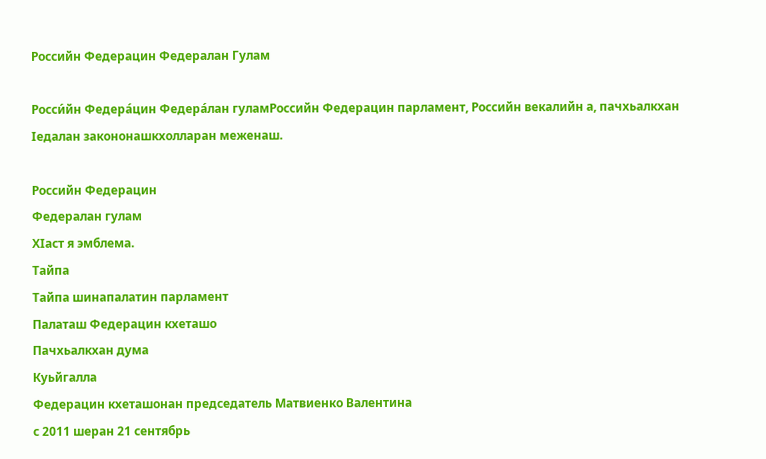Российн Федерацин Федералан Гулам

Росси́йн Федера́цин Федера́лан гуламРоссийн Федерацин парламент, Российн векалийн а, пачхьалкхан Ӏедалан закононашкхолларан меженаш.

Российн Федерацин
Федералан гулам
ХӀаст я эмблема.
Тайпа
Тайпа шинапалатин парламент
Палаташ Федерацин кхеташо
Пачхьалкхан дума
Куьйгалла
Федерацин кхеташонан председатель Матвиенко Валентина
с 2011 шеран 21 сентябрь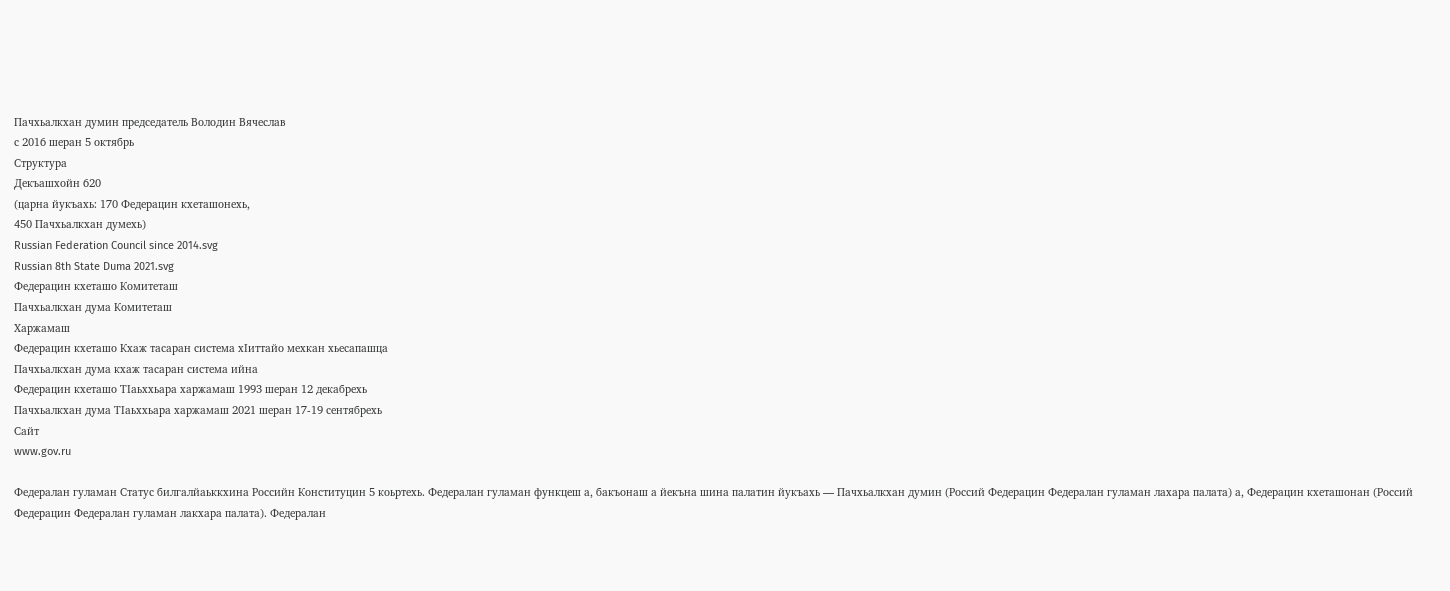Пачхьалкхан думин председатель Володин Вячеслав
с 2016 шеран 5 октябрь
Структура
Декъашхойн 620
(царна йукъахь: 170 Федерацин кхеташонехь,
450 Пачхьалкхан думехь)
Russian Federation Council since 2014.svg
Russian 8th State Duma 2021.svg
Федерацин кхеташо Комитеташ
Пачхьалкхан дума Комитеташ
Харжамаш
Федерацин кхеташо Кхаж тасаран система хӀиттайо мехкан хьесапашца
Пачхьалкхан дума кхаж тасаран система ийна
Федерацин кхеташо ТӀаьххьара харжамаш 1993 шеран 12 декабрехь
Пачхьалкхан дума ТӀаьххьара харжамаш 2021 шеран 17-19 сентябрехь
Сайт
www.gov.ru

Федералан гуламан Статус билгалйаьккхина Российн Конституцин 5 коьртехь. Федералан гуламан функцеш а, бакъонаш а йекъна шина палатин йукъахь — Пачхьалкхан думин (Россий Федерацин Федералан гуламан лахара палата) а, Федерацин кхеташонан (Россий Федерацин Федералан гуламан лакхара палата). Федералан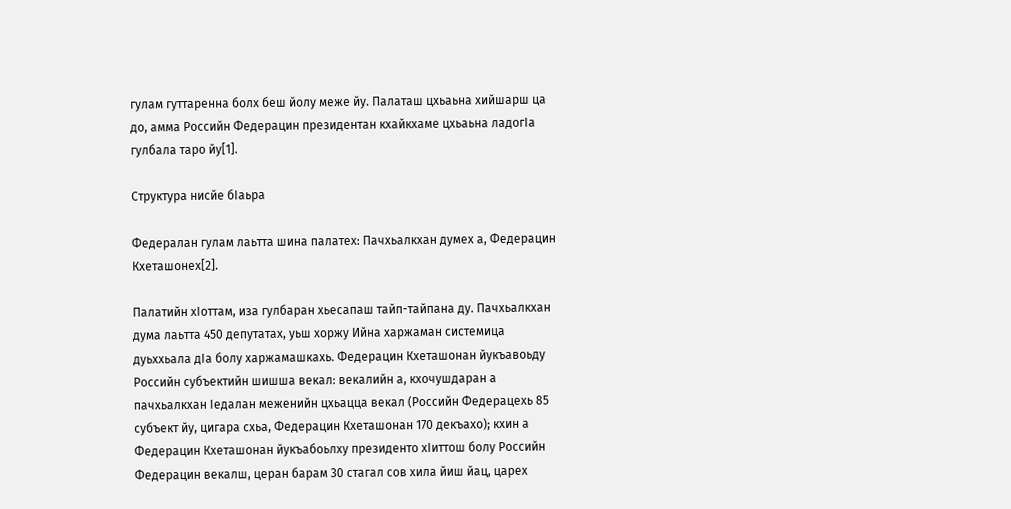гулам гуттаренна болх беш йолу меже йу. Палаташ цхьаьна хийшарш ца до, амма Российн Федерацин президентан кхайкхаме цхьаьна ладогӀа гулбала таро йу[1].

Структура нисйе бӀаьра

Федералан гулам лаьтта шина палатех: Пачхьалкхан думех а, Федерацин Кхеташонех[2].

Палатийн хӀоттам, иза гулбаран хьесапаш тайп-тайпана ду. Пачхьалкхан дума лаьтта 450 депутатах, уьш хоржу Ийна харжаман системица дуьххьала дӀа болу харжамашкахь. Федерацин Кхеташонан йукъавоьду Российн субъектийн шишша векал: векалийн а, кхочушдаран а пачхьалкхан Ӏедалан меженийн цхьацца векал (Российн Федерацехь 85 субъект йу, цигара схьа, Федерацин Кхеташонан 170 декъахо); кхин а Федерацин Кхеташонан йукъабоьлху президенто хӀиттош болу Российн Федерацин векалш, церан барам 30 стагал сов хила йиш йац, царех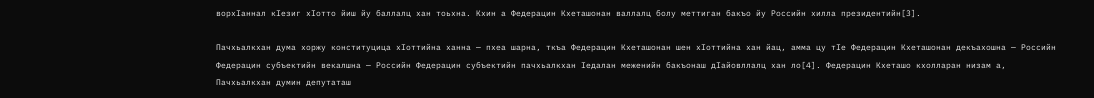ворхӀаннал кӀезиг хӀотто йиш йу баллалц хан тоьхна. Кхин а Федерацин Кхеташонан валлалц болу меттиган бакъо йу Российн хилла президентийн[3].

Пачхьалкхан дума хоржу конституцица хӀоттийна ханна — пхеа шарна, ткъа Федерацин Кхеташонан шен хӀоттийна хан йац, амма цу тӀе Федерацин Кхеташонан декъахошна — Российн Федерацин субъектийн векалшна — Российн Федерацин субъектийн пачхьалкхан Ӏедалан меженийн бакъонаш дӀайовллалц хан ло[4]. Федерацин Кхеташо кхолларан низам а, Пачхьалкхан думин депутаташ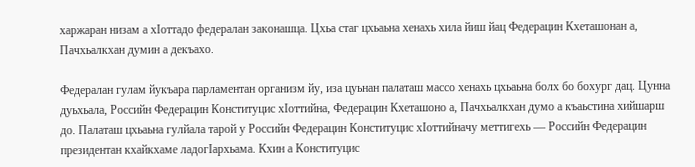харжаран низам а хӀоттадо федералан законашца. Цхьа стаг цхьаьна хенахь хила йиш йац Федерацин Кхеташонан а, Пачхьалкхан думин а декъахо.

Федералан гулам йукъара парламентан организм йу, иза цуьнан палаташ массо хенахь цхьаьна болх бо бохург дац. Цунна дуьхьала, Российн Федерацин Конституцис хӀоттийна, Федерацин Кхеташоно а, Пачхьалкхан думо а къаьстина хийшарш до. Палаташ цхьаьна гулйала тарой у Российн Федерацин Конституцис хӀоттийначу меттигехь — Российн Федерацин президентан кхайкхаме ладогӀархьама. Кхин а Конституцис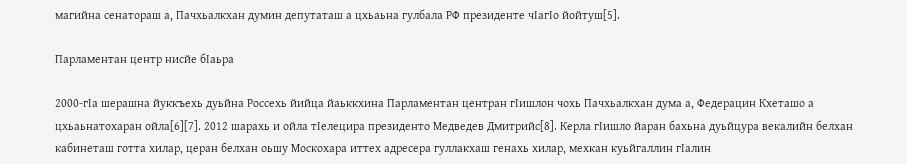магийна сенатораш а, Пачхьалкхан думин депутаташ а цхьаьна гулбала РФ президенте чӀагӀо йойтуш[5].

Парламентан центр нисйе бӀаьра

2000-гӀа шерашна йуккъехь дуьйна Россехь йийца йаьккхина Парламентан центран гӀишлон чохь Пачхьалкхан дума а, Федерацин Кхеташо а цхьаьнатохаран ойла[6][7]. 2012 шарахь и ойла тӀелецира президенто Медведев Дмитрийс[8]. Керла гӀишло йаран бахьна дуьйцура векалийн белхан кабинеташ готта хилар, церан белхан оьшу Москохара иттех адресера гуллакхаш генахь хилар, мехкан куьйгаллин гӀалин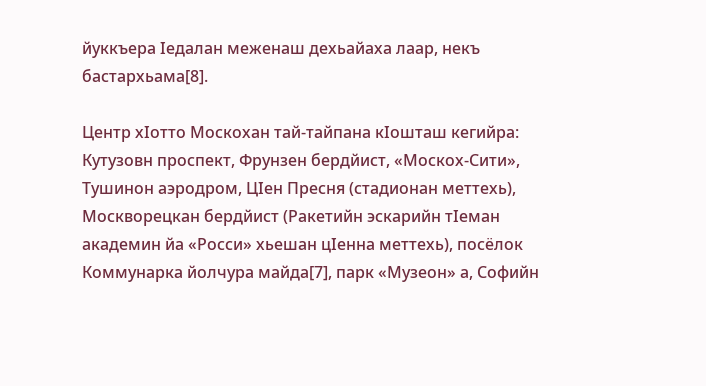йуккъера Ӏедалан меженаш дехьайаха лаар, некъ бастархьама[8].

Центр хӀотто Москохан тай-тайпана кӀошташ кегийра: Кутузовн проспект, Фрунзен бердйист, «Москох-Сити», Тушинон аэродром, ЦӀен Пресня (стадионан меттехь), Москворецкан бердйист (Ракетийн эскарийн тӀеман академин йа «Росси» хьешан цӀенна меттехь), посёлок Коммунарка йолчура майда[7], парк «Музеон» а, Софийн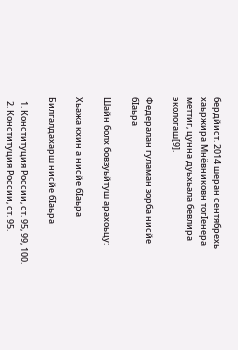бердйист. 2014 шеран сентябрехь хаьржира Мнёвниковн тогӀенера меттиг, цунна дуьхьала бевлира экологаш[9].

Федералан гуламан зорба нисйе бӀаьра

Шайн болх бовзуьйтуш арахоьцу:

Хьажа кхин а нисйе бӀаьра

Билгалдахарш нисйе бӀаьра

  1. Конституция России, ст. 95, 99, 100.
  2. Конституция России, ст. 95.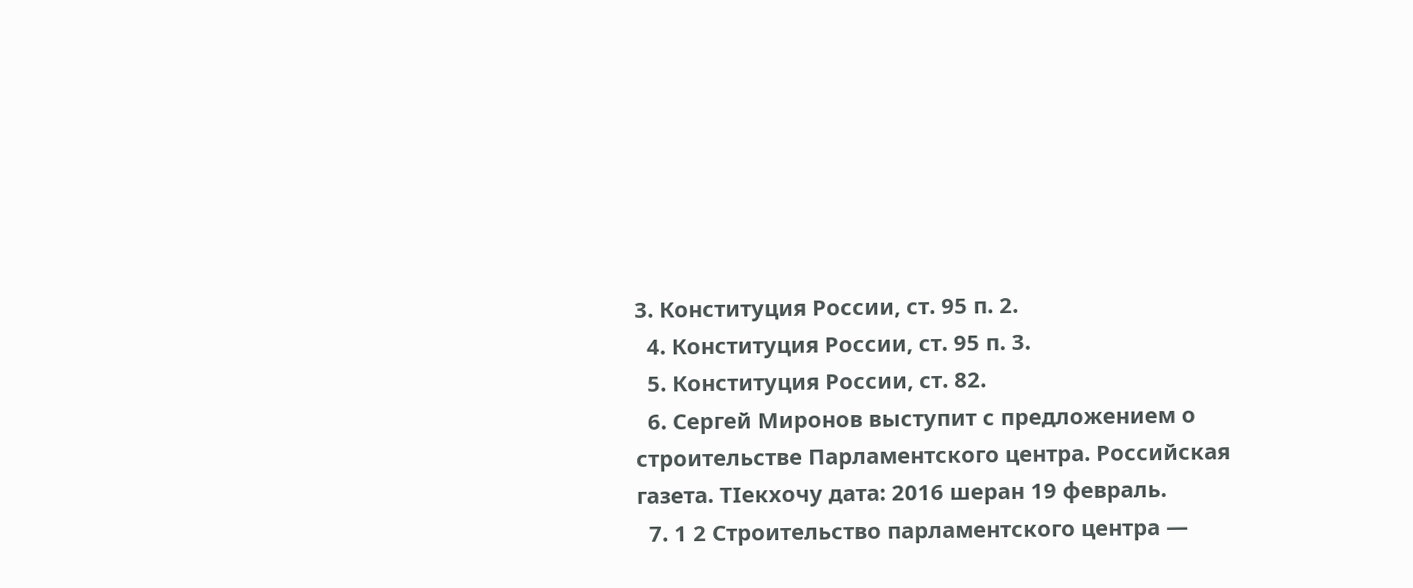3. Конституция России, ст. 95 п. 2.
  4. Конституция России, ст. 95 п. 3.
  5. Конституция России, ст. 82.
  6. Сергей Миронов выступит с предложением о строительстве Парламентского центра. Российская газета. ТӀекхочу дата: 2016 шеран 19 февраль.
  7. 1 2 Строительство парламентского центра —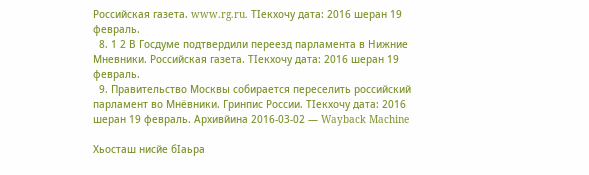Российская газета. www.rg.ru. ТӀекхочу дата: 2016 шеран 19 февраль.
  8. 1 2 В Госдуме подтвердили переезд парламента в Нижние Мневники. Российская газета. ТӀекхочу дата: 2016 шеран 19 февраль.
  9. Правительство Москвы собирается переселить российский парламент во Мнёвники. Гринпис России. ТӀекхочу дата: 2016 шеран 19 февраль. Архивйина 2016-03-02 — Wayback Machine

Хьосташ нисйе бӀаьра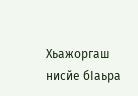Хьажоргаш нисйе бӀаьра